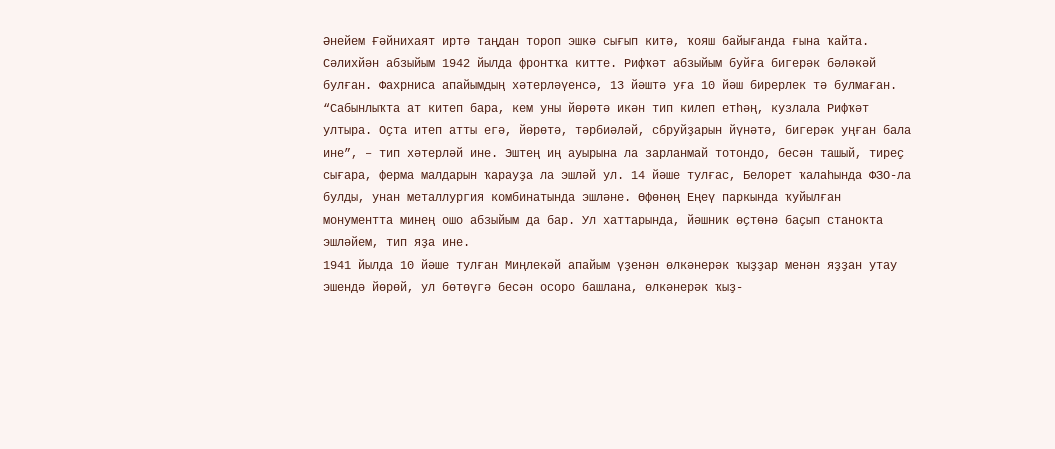Әнейем Ғәйнихаят иртә таңдан тороп эшкә сығып китә, ҡояш байығанда ғына ҡайта. Сәлихйән абзыйым 1942 йылда фронтҡа китте. Рифҡәт абзыйым буйға бигерәк бәләкәй булған. Фахрниса апайымдың хәтерләүенсә, 13 йәштә уға 10 йәш бирерлек тә булмаған. “Сабынлыҡта ат китеп бара, кем уны йөрөтә икән тип килеп етһәң, кузлала Рифҡәт ултыра. Оҫта итеп атты егә, йөрөтә, тәрбиәләй, сбруйҙарын йүнәтә, бигерәк уңған бала ине”, – тип хәтерләй ине. Эштең иң ауырына ла зарланмай тотондо, бесән ташый, тиреҫ сығара, ферма малдарын ҡарауҙа ла эшләй ул. 14 йәше тулғас, Белорет ҡалаһында ФЗО-ла булды, унан металлургия комбинатында эшләне. Өфөнөң Еңеү паркында ҡуйылған монументта минең ошо абзыйым да бар. Ул хаттарында, йәшник өҫтөнә баҫып станокта эшләйем, тип яҙа ине.
1941 йылда 10 йәше тулған Миңлекәй апайым үҙенән өлкәнерәк ҡыҙҙар менән яҙҙан утау эшендә йөрөй, ул бөтөүгә бесән осоро башлана, өлкәнерәк ҡыҙ-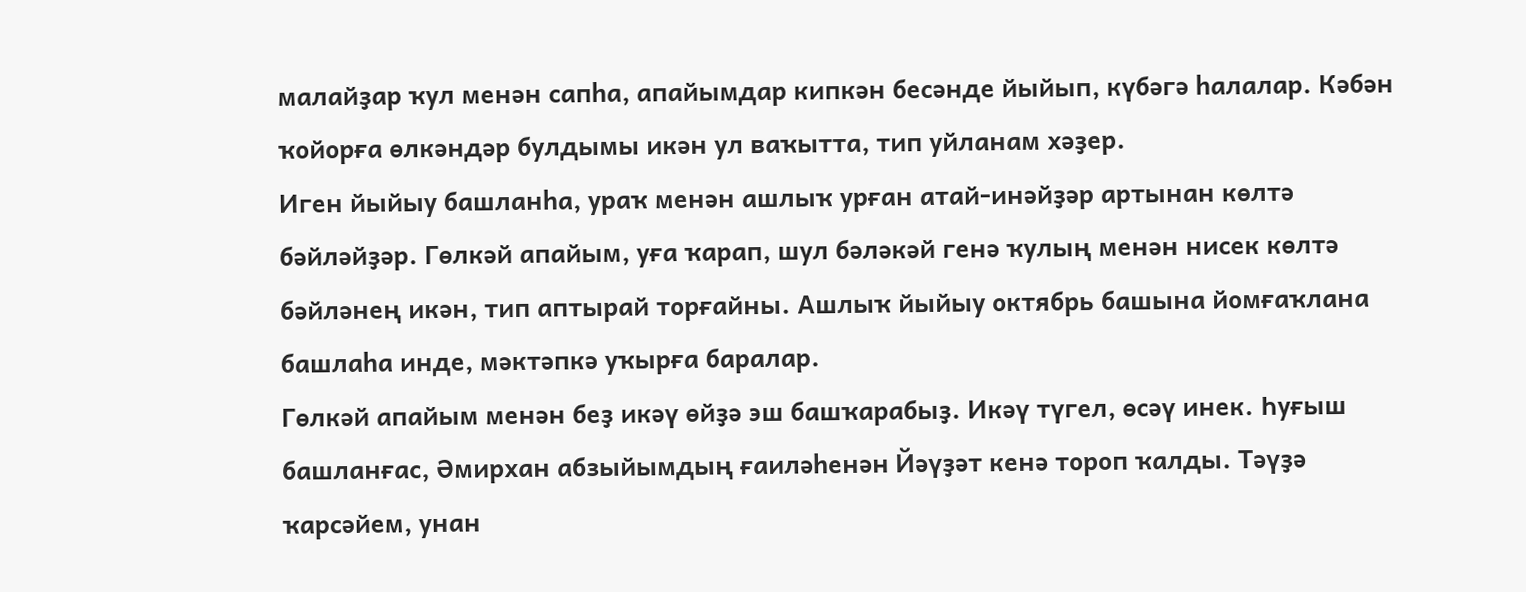малайҙар ҡул менән сапһа, апайымдар кипкән бесәнде йыйып, күбәгә һалалар. Кәбән ҡойорға өлкәндәр булдымы икән ул ваҡытта, тип уйланам хәҙер.
Иген йыйыу башланһа, ураҡ менән ашлыҡ урған атай-инәйҙәр артынан көлтә бәйләйҙәр. Гөлкәй апайым, уға ҡарап, шул бәләкәй генә ҡулың менән нисек көлтә бәйләнең икән, тип аптырай торғайны. Ашлыҡ йыйыу октябрь башына йомғаҡлана башлаһа инде, мәктәпкә уҡырға баралар.
Гөлкәй апайым менән беҙ икәү өйҙә эш башҡарабыҙ. Икәү түгел, өсәү инек. Һуғыш башланғас, Әмирхан абзыйымдың ғаиләһенән Йәүҙәт кенә тороп ҡалды. Тәүҙә ҡарсәйем, унан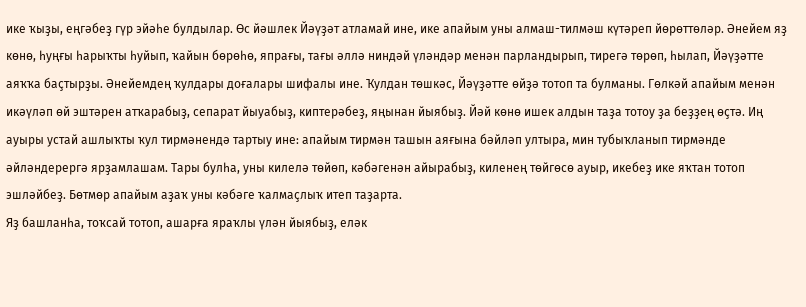ике ҡыҙы, еңгәбеҙ гүр эйәһе булдылар. Өс йәшлек Йәүҙәт атламай ине, ике апайым уны алмаш-тилмәш күтәреп йөрөттөләр. Әнейем яҙ көнө, һуңғы һарыҡты һуйып, ҡайын бөрөһө, япрағы, тағы әллә ниндәй үләндәр менән парландырып, тирегә төрөп, һылап, Йәүҙәтте аяҡҡа баҫтырҙы. Әнейемдең ҡулдары доғалары шифалы ине. Ҡулдан төшкәс, Йәүҙәтте өйҙә тотоп та булманы. Гөлкәй апайым менән икәүләп өй эштәрен атҡарабыҙ, сепарат йыуабыҙ, киптерәбеҙ, яңынан йыябыҙ. Йәй көнө ишек алдын таҙа тотоу ҙа беҙҙең өҫтә. Иң ауыры устай ашлыҡты ҡул тирмәнендә тартыу ине: апайым тирмән ташын аяғына бәйләп ултыра, мин тубыҡланып тирмәнде әйләндерергә ярҙамлашам. Тары булһа, уны килелә төйөп, кәбәгенән айырабыҙ, киленең төйгөсө ауыр, икебеҙ ике яҡтан тотоп эшләйбеҙ. Бөтмөр апайым аҙаҡ уны кәбәге ҡалмаҫлыҡ итеп таҙарта.
Яҙ башланһа, тоҡсай тотоп, ашарға яраҡлы үлән йыябыҙ, еләк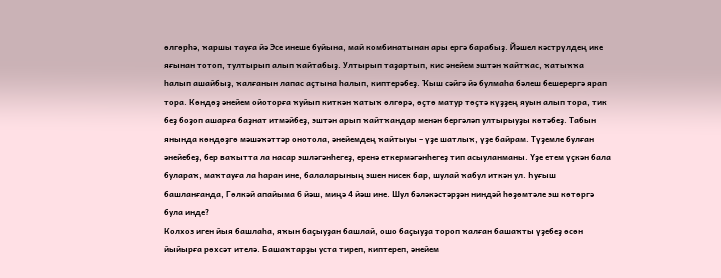өлгөрһә, ҡаршы тауға йә Эсе инеше буйына, май комбинатынан ары ергә барабыҙ. Йәшел кәстрүлдең ике яғынан тотоп, тултырып алып ҡайтабыҙ. Ултырып таҙартып, кис әнейем эштән ҡайтҡас, ҡатыҡҡа һалып ашайбыҙ, ҡалғанын лапас аҫтына һалып, киптерәбеҙ. Ҡыш сәйгә йә булмаһа бәлеш бешерергә ярап тора. Көндөҙ әнейем ойоторға ҡуйып киткән ҡатыҡ өлгөрә, өҫтө матур төҫтә күҙҙең яуын алып тора, тик беҙ боҙоп ашарға баҙнат итмәйбеҙ, эштән арып ҡайтҡандар менән бергәләп ултырыуҙы көтәбеҙ. Табын янында көндөҙгө мәшәҡәттәр онотола, әнейемдең ҡайтыуы – үҙе шатлыҡ, үҙе байрам. Түҙемле булған әнейебеҙ, бер ваҡытта ла насар эшләгәнһегеҙ, еренә еткермәгәнһегеҙ тип асыуланманы. Үҙе етем үҫкән бала булараҡ, маҡтауға ла һаран ине, балаларының эшен нисек бар, шулай ҡабул иткән ул. Һуғыш башланғанда, Гөлкәй апайыма 6 йәш, миңә 4 йәш ине. Шул бәләкәстәрҙән ниндәй һөҙөмтәле эш көтөргә була инде?
Колхоз иген йыя башлаһа, яҡын баҫыуҙан башлай, ошо баҫыуҙа тороп ҡалған башаҡты үҙебеҙ өсөн йыйырға рөхсәт ителә. Башаҡтарҙы уста тиреп, киптереп, әнейем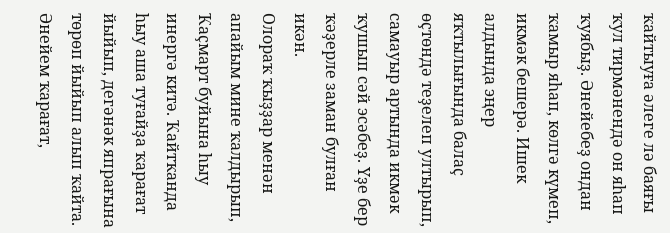ҡайтыуға әлеге лә баяғы ҡул тирмәнендә он яһап ҡуябыҙ. Әнейебеҙ ондан ҡамыр яһап, көлгә күмеп, икмәк бешерә. Ишек алдында эңер яҡтылығында балаҫ өҫтөндә теҙелеп ултырып, самауыр артында икмәк ҡушып сәй эсәбеҙ. Үҙе бер ҡәҙерле заман булған икән.
Олораҡ ҡыҙҙар менән апайым мине ҡалдырып, Ҡаҫмарт буйына һыу инергә китә. Ҡайтҡанда һыу аша туғайҙа ҡарағат йыйып, дегәнәк япрағына төрөп йыйып алып ҡайта. Әнейем ҡарағат,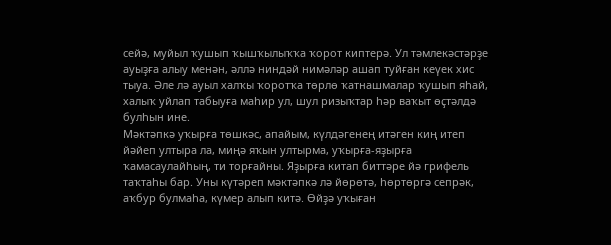сейә, муйыл ҡушып ҡышҡылыҡҡа ҡорот киптерә. Ул тәмлекәстәрҙе ауыҙға алыу менән, әллә ниндәй нимәләр ашап туйған кеүек хис тыуа. Әле лә ауыл халҡы ҡоротҡа төрлө ҡатнашмалар ҡушып яһай, халыҡ уйлап табыуға маһир ул, шул ризыҡтар һәр ваҡыт өҫтәлдә булһын ине.
Мәктәпкә уҡырға төшкәс, апайым, күлдәгенең итәген киң итеп йәйеп ултыра ла, миңә яҡын ултырма, уҡырға-яҙырға ҡамасаулайһың, ти торғайны. Яҙырға китап биттәре йә грифель таҡтаһы бар. Уны күтәреп мәктәпкә лә йөрөтә, һөртөргә сепрәк, аҡбур булмаһа, күмер алып китә. Өйҙә уҡыған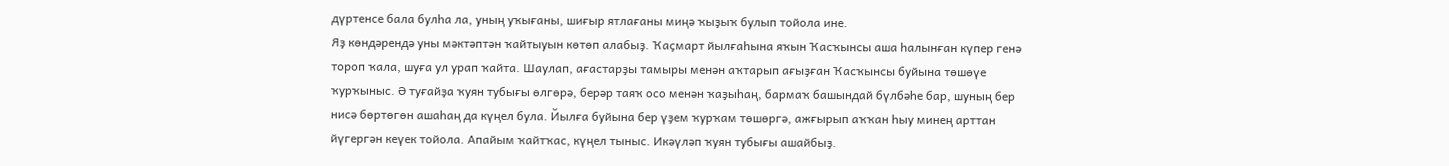дүртенсе бала булһа ла, уның уҡығаны, шиғыр ятлағаны миңә ҡыҙыҡ булып тойола ине.
Яҙ көндәрендә уны мәктәптән ҡайтыуын көтөп алабыҙ. Ҡаҫмарт йылғаһына яҡын Ҡасҡынсы аша һалынған күпер генә тороп ҡала, шуға ул урап ҡайта. Шаулап, ағастарҙы тамыры менән аҡтарып ағыҙған Ҡасҡынсы буйына төшөүе ҡурҡыныс. Ә туғайҙа ҡуян тубығы өлгөрә, берәр таяҡ осо менән ҡаҙыһаң, бармаҡ башындай бүлбәһе бар, шуның бер нисә бөртөгөн ашаһаң да күңел була. Йылға буйына бер үҙем ҡурҡам төшөргә, ажғырып аҡҡан һыу минең арттан йүгергән кеүек тойола. Апайым ҡайтҡас, күңел тыныс. Икәүләп ҡуян тубығы ашайбыҙ.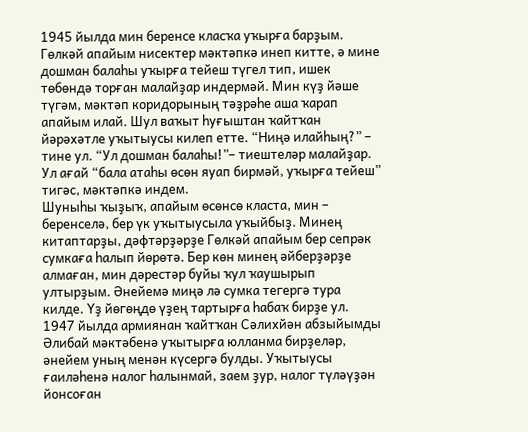1945 йылда мин беренсе класҡа уҡырға барҙым. Гөлкәй апайым нисектер мәктәпкә инеп китте, ә мине дошман балаһы уҡырға тейеш түгел тип, ишек төбөндә торған малайҙар индермәй. Мин күҙ йәше түгәм, мәктәп коридорының тәҙрәһе аша ҡарап апайым илай. Шул ваҡыт һуғыштан ҡайтҡан йәрәхәтле уҡытыусы килеп етте. “Ниңә илайһың?” – тине ул. “Ул дошман балаһы!”– тиештеләр малайҙар.
Ул ағай “бала атаһы өсөн яуап бирмәй, уҡырға тейеш” тигәс, мәктәпкә индем.
Шуныһы ҡыҙыҡ, апайым өсөнсө класта, мин – беренселә, бер үк уҡытыусыла уҡыйбыҙ. Минең китаптарҙы, дәфтәрҙәрҙе Гөлкәй апайым бер сепрәк сумкаға һалып йөрөтә. Бер көн минең әйберҙәрҙе алмаған, мин дәрестәр буйы ҡул ҡаушырып ултырҙым. Әнейемә миңә лә сумка тегергә тура килде. Үҙ йөгөңдө үҙең тартырға һабаҡ бирҙе ул.
1947 йылда армиянан ҡайтҡан Сәлихйән абзыйымды Әлибай мәктәбенә уҡытырға юлланма бирҙеләр, әнейем уның менән күсергә булды. Уҡытыусы ғаиләһенә налог һалынмай, заем ҙур, налог түләүҙән йонсоған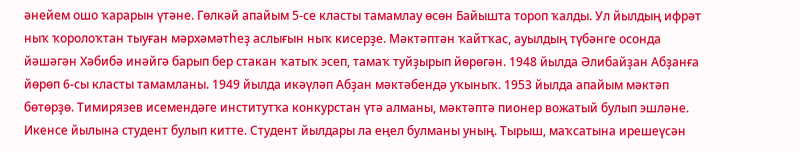әнейем ошо ҡарарын үтәне. Гөлкәй апайым 5-се класты тамамлау өсөн Байышта тороп ҡалды. Ул йылдың ифрәт ныҡ ҡоролоҡтан тыуған мәрхәмәтһеҙ аслығын ныҡ кисерҙе. Мәктәптән ҡайтҡас, ауылдың түбәнге осонда йәшәгән Хәбибә инәйгә барып бер стакан ҡатыҡ эсеп, тамаҡ туйҙырып йөрөгән. 1948 йылда Әлибайҙан Абҙанға йөрөп 6-сы класты тамамланы. 1949 йылда икәүләп Абҙан мәктәбендә уҡыныҡ. 1953 йылда апайым мәктәп бөтөрҙө. Тимирязев исемендәге институтҡа конкурстан үтә алманы, мәктәптә пионер вожатый булып эшләне. Икенсе йылына студент булып китте. Студент йылдары ла еңел булманы уның. Тырыш, маҡсатына ирешеүсән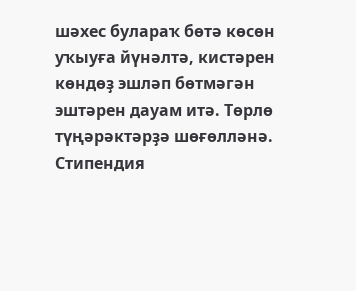шәхес булараҡ бөтә көсөн уҡыуға йүнәлтә, кистәрен көндөҙ эшләп бөтмәгән эштәрен дауам итә. Төрлө түңәрәктәрҙә шөғөлләнә. Стипендия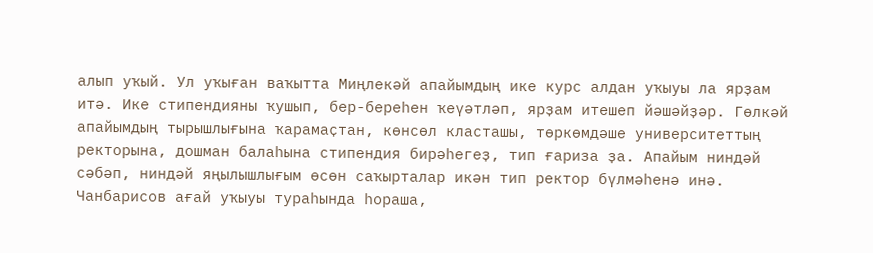алып уҡый. Ул уҡыған ваҡытта Миңлекәй апайымдың ике курс алдан уҡыуы ла ярҙам итә. Ике стипендияны ҡушып, бер-береһен ҡеүәтләп, ярҙам итешеп йәшәйҙәр. Гөлкәй апайымдың тырышлығына ҡарамаҫтан, көнсөл класташы, төркөмдәше университеттың ректорына, дошман балаһына стипендия бирәһегеҙ, тип ғариза ҙа. Апайым ниндәй сәбәп, ниндәй яңылышлығым өсөн саҡырталар икән тип ректор бүлмәһенә инә. Чанбарисов ағай уҡыуы тураһында һораша,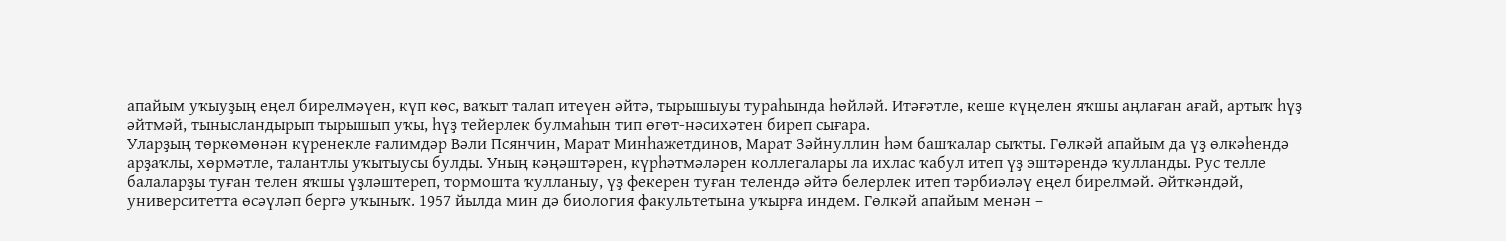апайым уҡыуҙың еңел бирелмәүен, күп көс, ваҡыт талап итеүен әйтә, тырышыуы тураһында һөйләй. Итәғәтле, кеше күңелен яҡшы аңлаған ағай, артыҡ һүҙ әйтмәй, тынысландырып тырышып уҡы, һүҙ тейерлек булмаһын тип өгөт-нәсихәтен биреп сығара.
Уларҙың төркөмөнән күренекле ғалимдәр Вәли Псянчин, Марат Минһажетдинов, Марат Зәйнуллин һәм башҡалар сыҡты. Гөлкәй апайым да үҙ өлкәһендә арҙаҡлы, хөрмәтле, талантлы уҡытыусы булды. Уның кәңәштәрен, күрһәтмәләрен коллегалары ла ихлас ҡабул итеп үҙ эштәрендә ҡулланды. Рус телле балаларҙы туған телен яҡшы үҙләштереп, тормошта ҡулланыу, үҙ фекерен туған телендә әйтә белерлек итеп тәрбиәләү еңел бирелмәй. Әйткәндәй, университетта өсәүләп бергә уҡыныҡ. 1957 йылда мин дә биология факультетына уҡырға индем. Гөлкәй апайым менән –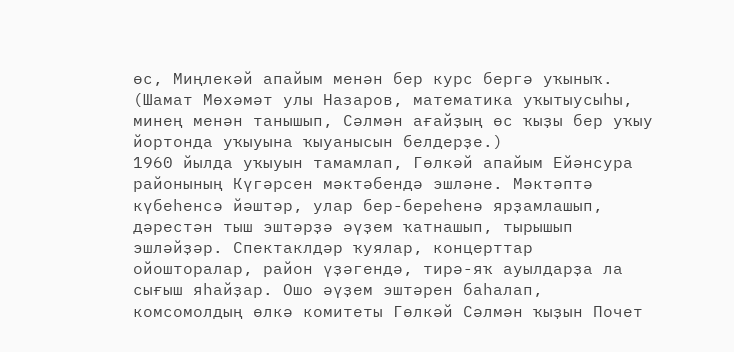өс, Миңлекәй апайым менән бер курс бергә уҡыныҡ. (Шамат Мөхәмәт улы Назаров, математика уҡытыусыһы, минең менән танышып, Сәлмән ағайҙың өс ҡыҙы бер уҡыу йортонда уҡыуына ҡыуанысын белдерҙе.)
1960 йылда уҡыуын тамамлап, Гөлкәй апайым Ейәнсура районының Күгәрсен мәктәбендә эшләне. Мәктәптә күбеһенсә йәштәр, улар бер-береһенә ярҙамлашып, дәрестән тыш эштәрҙә әүҙем ҡатнашып, тырышып эшләйҙәр. Спектаклдәр ҡуялар, концерттар ойошторалар, район үҙәгендә, тирә-яҡ ауылдарҙа ла сығыш яһайҙар. Ошо әүҙем эштәрен баһалап, комсомолдың өлкә комитеты Гөлкәй Сәлмән ҡыҙын Почет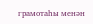грамотаһы менән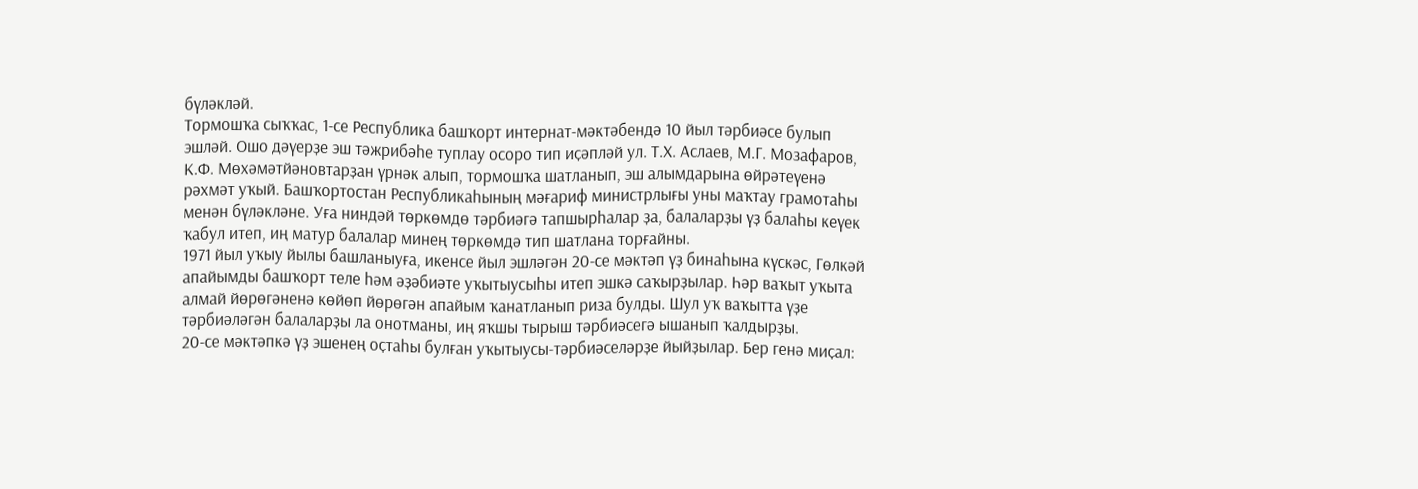бүләкләй.
Тормошҡа сыҡҡас, 1-се Республика башҡорт интернат-мәктәбендә 10 йыл тәрбиәсе булып эшләй. Ошо дәүерҙе эш тәжрибәһе туплау осоро тип иҫәпләй ул. Т.Х. Аслаев, М.Г. Мозафаров, К.Ф. Мөхәмәтйәновтарҙан үрнәк алып, тормошҡа шатланып, эш алымдарына өйрәтеүенә рәхмәт уҡый. Башҡортостан Республикаһының мәғариф министрлығы уны маҡтау грамотаһы менән бүләкләне. Уға ниндәй төркөмдө тәрбиәгә тапшырһалар ҙа, балаларҙы үҙ балаһы кеүек ҡабул итеп, иң матур балалар минең төркөмдә тип шатлана торғайны.
1971 йыл уҡыу йылы башланыуға, икенсе йыл эшләгән 20-се мәктәп үҙ бинаһына күскәс, Гөлкәй апайымды башҡорт теле һәм әҙәбиәте уҡытыусыһы итеп эшкә саҡырҙылар. Һәр ваҡыт уҡыта алмай йөрөгәненә көйөп йөрөгән апайым ҡанатланып риза булды. Шул уҡ ваҡытта үҙе тәрбиәләгән балаларҙы ла онотманы, иң яҡшы тырыш тәрбиәсегә ышанып ҡалдырҙы.
20-се мәктәпкә үҙ эшенең оҫтаһы булған уҡытыусы-тәрбиәселәрҙе йыйҙылар. Бер генә миҫал: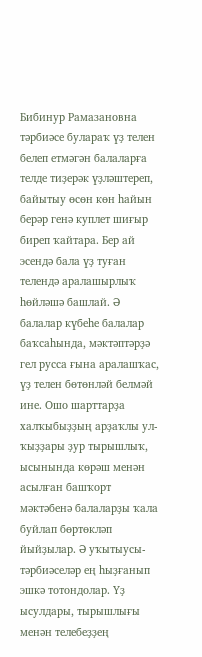Бибинур Рамазановна тәрбиәсе булараҡ үҙ телен белеп етмәгән балаларға телде тиҙерәк үҙләштереп, байытыу өсөн көн һайын берәр генә куплет шиғыр биреп ҡайтара. Бер ай эсендә бала үҙ туған телендә аралашырлыҡ һөйләшә башлай. Ә балалар күбеһе балалар баҡсаһында, мәктәптәрҙә гел русса ғына аралашҡас, үҙ телен бөтөнләй белмәй ине. Ошо шарттарҙа халҡыбыҙҙың арҙаҡлы ул-ҡыҙҙары ҙур тырышлыҡ, ысынында көрәш менән асылған башҡорт мәктәбенә балаларҙы ҡала буйлап бөртөкләп йыйҙылар. Ә уҡытыусы-тәрбиәселәр ең һыҙғанып эшкә тотондолар. Үҙ ысулдары, тырышлығы менән телебеҙҙең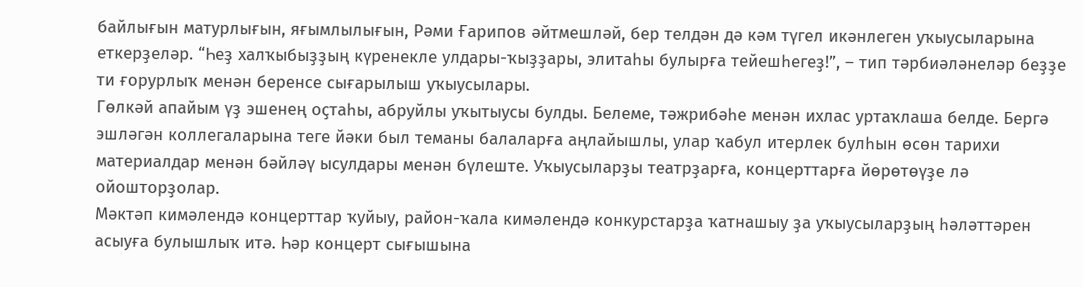байлығын матурлығын, яғымлылығын, Рәми Ғарипов әйтмешләй, бер телдән дә кәм түгел икәнлеген уҡыусыларына еткерҙеләр. “Һеҙ халҡыбыҙҙың күренекле улдары-ҡыҙҙары, элитаһы булырға тейешһегеҙ!”, – тип тәрбиәләнеләр беҙҙе ти ғорурлыҡ менән беренсе сығарылыш уҡыусылары.
Гөлкәй апайым үҙ эшенең оҫтаһы, абруйлы уҡытыусы булды. Белеме, тәжрибәһе менән ихлас уртаҡлаша белде. Бергә эшләгән коллегаларына теге йәки был теманы балаларға аңлайышлы, улар ҡабул итерлек булһын өсөн тарихи материалдар менән бәйләү ысулдары менән бүлеште. Уҡыусыларҙы театрҙарға, концерттарға йөрөтөүҙе лә ойошторҙолар.
Мәктәп кимәлендә концерттар ҡуйыу, район-ҡала кимәлендә конкурстарҙа ҡатнашыу ҙа уҡыусыларҙың һәләттәрен асыуға булышлыҡ итә. Һәр концерт сығышына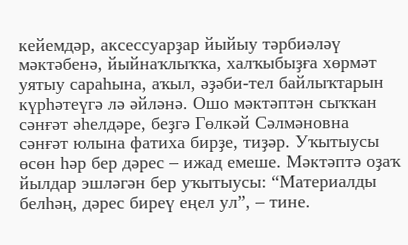кейемдәр, аксессуарҙар йыйыу тәрбиәләү мәктәбенә, йыйнаҡлыҡҡа, халҡыбыҙға хөрмәт уятыу сараһына, аҡыл, әҙәби-тел байлыҡтарын күрһәтеүгә лә әйләнә. Ошо мәктәптән сыҡҡан сәнғәт әһелдәре, беҙгә Гөлкәй Сәлмәновна сәнғәт юлына фатиха бирҙе, тиҙәр. Уҡытыусы өсөн һәр бер дәрес – ижад емеше. Мәктәптә оҙаҡ йылдар эшләгән бер уҡытыусы: “Материалды белһәң, дәрес биреү еңел ул”, – тине.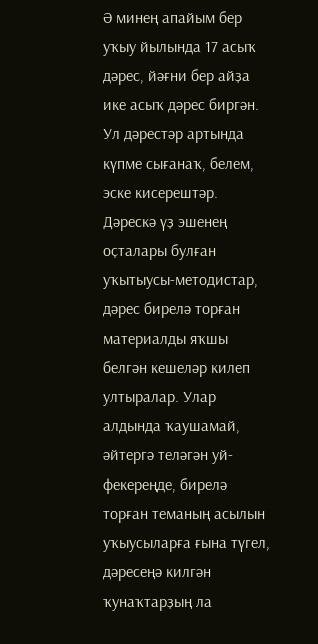Ә минең апайым бер уҡыу йылында 17 асыҡ дәрес, йәғни бер айҙа ике асыҡ дәрес биргән. Ул дәрестәр артында күпме сығанаҡ, белем, эске кисерештәр. Дәрескә үҙ эшенең оҫталары булған уҡытыусы-методистар, дәрес бирелә торған материалды яҡшы белгән кешеләр килеп ултыралар. Улар алдында ҡаушамай, әйтергә теләгән уй-фекереңде, бирелә торған теманың асылын уҡыусыларға ғына түгел, дәресеңә килгән ҡунаҡтарҙың ла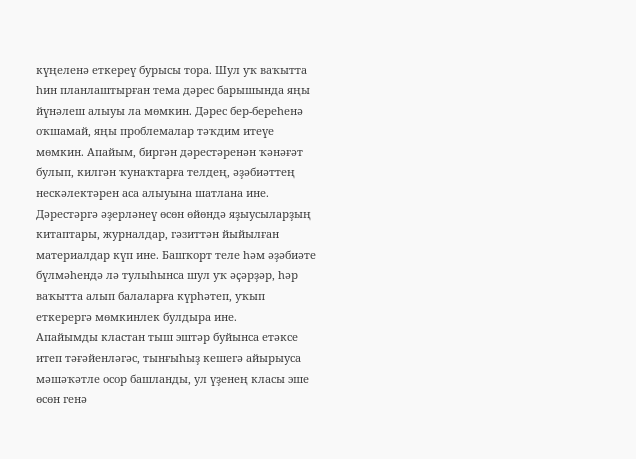күңеленә еткереү бурысы тора. Шул уҡ ваҡытта һин планлаштырған тема дәрес барышында яңы йүнәлеш алыуы ла мөмкин. Дәрес бер-береһенә оҡшамай, яңы проблемалар тәҡдим итеүе мөмкин. Апайым, биргән дәрестәренән ҡәнәғәт булып, килгән ҡунаҡтарға телдең, әҙәбиәттең нескәлектәрен аса алыуына шатлана ине. Дәрестәргә әҙерләнеү өсөн өйөндә яҙыусыларҙың китаптары, журналдар, гәзиттән йыйылған материалдар күп ине. Башҡорт теле һәм әҙәбиәте бүлмәһендә лә тулыһынса шул уҡ әҫәрҙәр, һәр ваҡытта алып балаларға күрһәтеп, уҡып еткерергә мөмкинлек булдыра ине.
Апайымды кластан тыш эштәр буйынса етәксе итеп тәғәйенләгәс, тынғыһыҙ кешегә айырыуса мәшәҡәтле осор башланды, ул үҙенең класы эше өсөн генә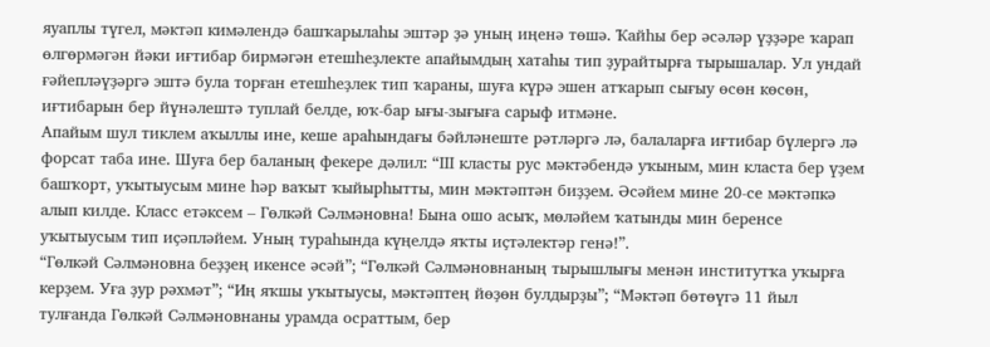яуаплы түгел, мәктәп кимәлендә башҡарылаһы эштәр ҙә уның иңенә төшә. Ҡайһы бер әсәләр үҙҙәре ҡарап өлгөрмәгән йәки иғтибар бирмәгән етешһеҙлекте апайымдың хатаһы тип ҙурайтырға тырышалар. Ул ундай ғәйепләүҙәргә эштә була торған етешһеҙлек тип ҡараны, шуға күрә эшен атҡарып сығыу өсөн көсөн, иғтибарын бер йүнәлештә туплай белде, юҡ-бар ығы-зығыға сарыф итмәне.
Апайым шул тиклем аҡыллы ине, кеше араһындағы бәйләнеште рәтләргә лә, балаларға иғтибар бүлергә лә форсат таба ине. Шуға бер баланың фекере дәлил: “III класты рус мәктәбендә уҡыным, мин класта бер үҙем башҡорт, уҡытыусым мине һәр ваҡыт ҡыйырһытты, мин мәктәптән биҙҙем. Әсәйем мине 20-се мәктәпкә алып килде. Класс етәксем – Гөлкәй Сәлмәновна! Бына ошо асыҡ, мөләйем ҡатынды мин беренсе уҡытыусым тип иҫәпләйем. Уның тураһында күңелдә яҡты иҫтәлектәр генә!”.
“Гөлкәй Сәлмәновна беҙҙең икенсе әсәй”; “Гөлкәй Сәлмәновнаның тырышлығы менән институтҡа уҡырға керҙем. Уға ҙур рәхмәт”; “Иң яҡшы уҡытыусы, мәктәптең йөҙөн булдырҙы”; “Мәктәп бөтөүгә 11 йыл тулғанда Гөлкәй Сәлмәновнаны урамда осраттым, бер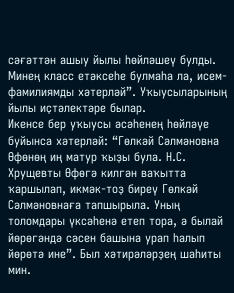сәғәттән ашыу йылы һөйләшеү булды. Минең класс етәксеһе булмаһа ла, исем-фамилиямды хәтерләй”. Уҡыусыларының йылы иҫтәлектәре былар.
Икенсе бер уҡыусы әсәһенең һөйләүе буйынса хәтерләй: “Гөлкәй Сәлмәновна Өфөнөң иң матур ҡыҙы була. Н.С. Хрущевты Өфөгә килгән ваҡытта ҡаршылап, икмәк-тоҙ биреү Гөлкәй Сәлмәновнаға тапшырыла. Уның толомдары үксәһенә етеп тора, ә былай йөрөгәндә сәсен башына урап һалып йөрөтә ине”. Был хәтирәләрҙең шаһиты мин.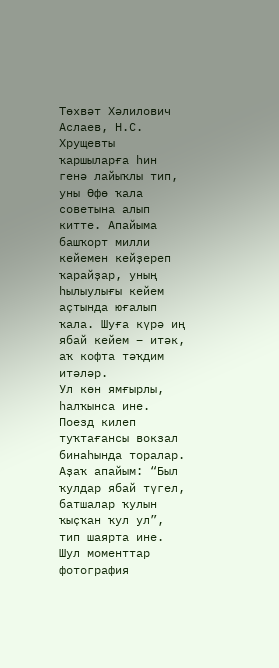Төхвәт Хәлилович Аслаев, Н.С. Хрущевты ҡаршыларға һин генә лайыҡлы тип, уны Өфө ҡала советына алып китте. Апайыма башҡорт милли кейемен кейҙереп ҡарайҙар, уның һылыулығы кейем аҫтында юғалып ҡала. Шуға күрә иң ябай кейем – итәк, аҡ кофта тәҡдим итәләр.
Ул көн ямғырлы, һалҡынса ине. Поезд килеп туҡтағансы вокзал бинаһында торалар. Аҙаҡ апайым: “Был ҡулдар ябай түгел, батшалар ҡулын ҡыҫҡан ҡул ул”, тип шаярта ине. Шул моменттар фотография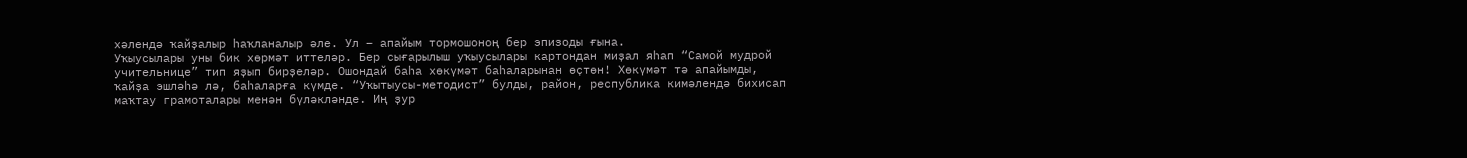хәлендә ҡайҙалыр һаҡланалыр әле. Ул – апайым тормошоноң бер эпизоды ғына.
Уҡыусылары уны бик хөрмәт иттеләр. Бер сығарылыш уҡыусылары картондан миҙал яһап “Самой мудрой учительнице” тип яҙып бирҙеләр. Ошондай баһа хөкүмәт баһаларынан өҫтөн! Хөкүмәт тә апайымды, ҡайҙа эшләһә лә, баһаларға күмде. “Уҡытыусы-методист” булды, район, республика кимәлендә бихисап маҡтау грамоталары менән бүләкләнде. Иң ҙур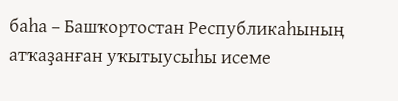баһа – Башҡортостан Республикаһының атҡаҙанған уҡытыусыһы исеме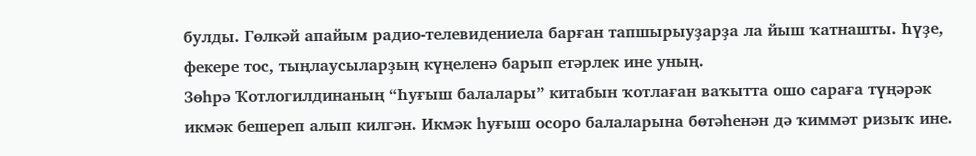булды. Гөлкәй апайым радио-телевидениела барған тапшырыуҙарҙа ла йыш ҡатнашты. Һүҙе, фекере тос, тыңлаусыларҙың күңеленә барып етәрлек ине уның.
Зөһрә Ҡотлогилдинаның “Һуғыш балалары” китабын ҡотлаған ваҡытта ошо сараға түңәрәк икмәк бешереп алып килгән. Икмәк һуғыш осоро балаларына бөтәһенән дә ҡиммәт ризыҡ ине.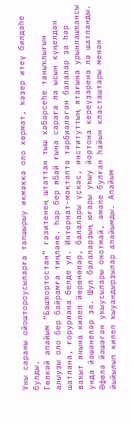Уны сараны ойоштороусыларға тапшырыу икмәккә оло хөрмәт, ҡәҙер итеү билдәһе булды.
Гөлкәй апайым “Башҡортостан” гәзитенең штаттан тыш хәбәрсеһе таныҡлығын алыуҙы оло бер байрамға тиңләне. Һәр бер ябай ғына сараға ла ысын күңелдән шатлана, ғорурлана белде ул. Интернат-мәктәптә тәрбиәләгән балалар ҙа һәр ваҡыт янына килеп йөрөнөләр, балалары үҫкәс, институттың ятағына урынлашҡансы унда йәшәнеләр ҙә. Шул балаларҙың юғары уҡыу йортона кереүҙәренә лә шатланды. Өфөлә йәшәгән уҡыусылары онотмай, әмәле булған һайын класташтары менән йыйылып килеп ҡыуандырҙылар апайымды. Апайым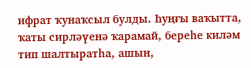ифрат ҡунаҡсыл булды. Һуңғы ваҡытта, ҡаты сирләүенә ҡарамай, береһе киләм тип шалтыратһа, ашын,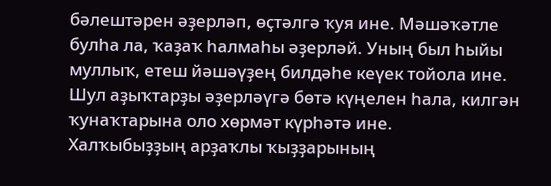бәлештәрен әҙерләп, өҫтәлгә ҡуя ине. Мәшәҡәтле булһа ла, ҡаҙаҡ һалмаһы әҙерләй. Уның был һыйы муллыҡ, етеш йәшәүҙең билдәһе кеүек тойола ине. Шул аҙыҡтарҙы әҙерләүгә бөтә күңелен һала, килгән ҡунаҡтарына оло хөрмәт күрһәтә ине.
Халҡыбыҙҙың арҙаҡлы ҡыҙҙарының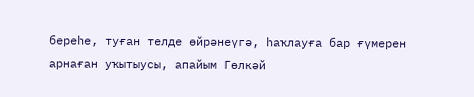береһе, туған телде өйрәнеүгә, һаҡлауға бар ғүмерен арнаған уҡытыусы, апайым Гөлкәй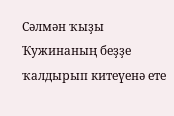Сәлмән ҡыҙы Ҡужинаның беҙҙе ҡалдырып китеүенә ете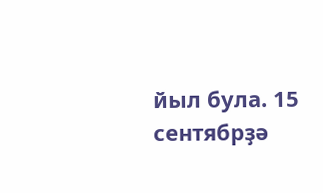йыл була. 15 сентябрҙә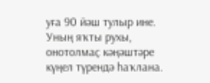уға 90 йәш тулыр ине. Уның яҡты рухы, онотолмаҫ кәңәштәре күңел түрендә һаҡлана.